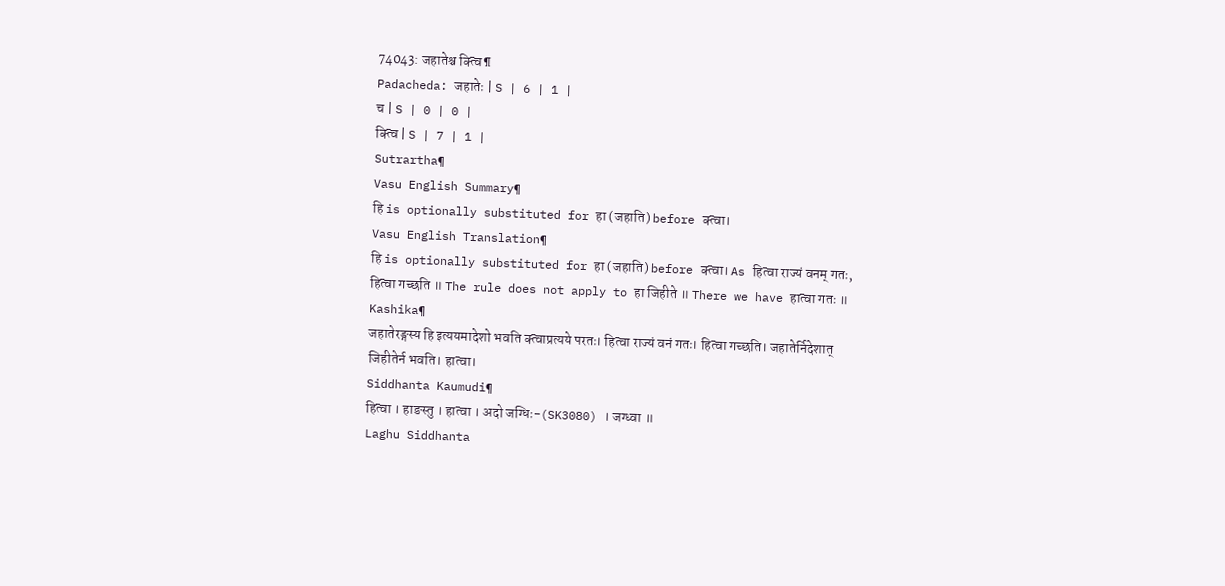74043: जहातेश्च क्त्वि¶
Padacheda: जहातेः | S | 6 | 1 |
च | S | 0 | 0 |
क्त्वि | S | 7 | 1 |
Sutrartha¶
Vasu English Summary¶
हि is optionally substituted for हा (जहाति) before क्त्वा।
Vasu English Translation¶
हि is optionally substituted for हा (जहाति) before क्त्वा। As हित्वा राज्यं वनम् गतः, हित्वा गच्छति ॥ The rule does not apply to हा जिहीते ॥ There we have हात्वा गतः ॥
Kashika¶
जहातेरङ्गस्य हि इत्ययमादेशो भवति क्त्वाप्रत्यये परतः। हित्वा राज्यं वनं गतः। हित्वा गच्छति। जहातेर्निदेशात् जिहीतेर्न भवति। हात्वा।
Siddhanta Kaumudi¶
हित्वा । हाङस्तु । हात्वा । अदो जग्धिः-(SK3080) । जग्ध्वा ॥
Laghu Siddhanta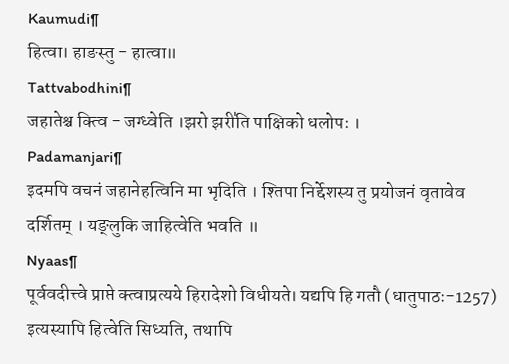Kaumudi¶
हित्वा। हाङस्तु - हात्वा॥
Tattvabodhini¶
जहातेश्च क्त्वि - जग्ध्वेति ।झरो झरी॑ति पाक्षिको धलोपः ।
Padamanjari¶
इदमपि वचनं जहानेहत्विनि मा भृदिति । श्तिपा निर्द्देशस्य तु प्रयोजनं वृतावेव दर्शितम् । यङ्लुकि जाहित्वेति भवति ॥
Nyaas¶
पूर्ववदीत्त्वे प्राप्ते क्त्वाप्रत्यये हिरादेशो विधीयते। यद्यपि हि गतौ (धातुपाठः-1257) इत्यस्यापि हित्वेति सिध्यति, तथापि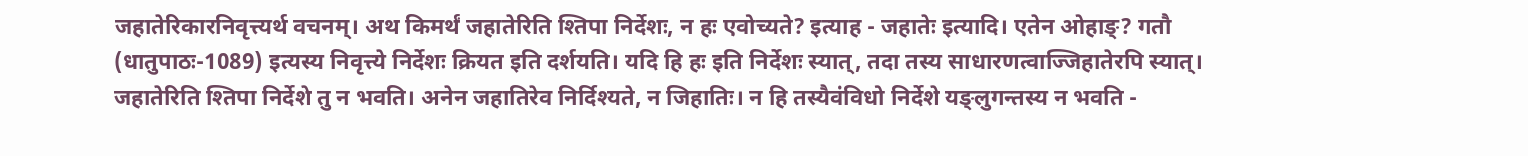जहातेरिकारनिवृत्त्यर्थ वचनम्। अथ किमर्थं जहातेरिति श्तिपा निर्देशः, न हः एवोच्यते? इत्याह - जहातेः इत्यादि। एतेन ओहाङ्? गतौ (धातुपाठः-1089) इत्यस्य निवृत्त्ये निर्देशः क्रियत इति दर्शयति। यदि हि हः इति निर्देशः स्यात्, तदा तस्य साधारणत्वाज्जिहातेरपि स्यात्। जहातेरिति श्तिपा निर्देशे तु न भवति। अनेन जहातिरेव निर्दिश्यते, न जिहातिः। न हि तस्यैवंविधो निर्देशे यङ्लुगन्तस्य न भवति -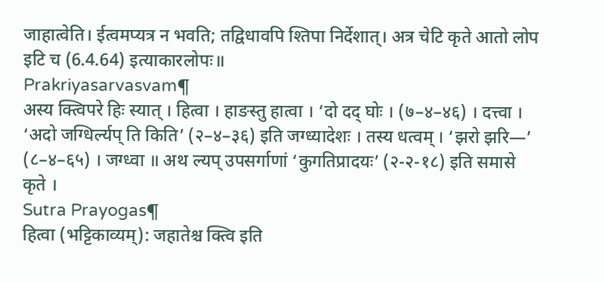जाहात्वेति। ईत्वमप्यत्र न भवति; तद्विधावपि श्तिपा निर्देशात्। अत्र चेटि कृते आतो लोप इटि च (6.4.64) इत्याकारलोपः॥
Prakriyasarvasvam¶
अस्य क्त्विपरे हिः स्यात् । हित्वा । हाङस्तु हात्वा । ‘दो दद् घोः । (७–४–४६) । दत्त्वा । ‘अदो जग्धिर्ल्यप् ति किति’ (२–४–३६) इति जग्ध्यादेशः । तस्य धत्वम् । ‘झरो झरि—’ (८–४–६५) । जग्ध्वा ॥ अथ ल्यप् उपसर्गाणां ‘कुगतिप्रादयः’ (२-२-१८) इति समासे कृते ।
Sutra Prayogas¶
हित्वा (भट्टिकाव्यम्): जहातेश्च क्त्वि इति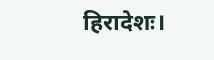हिरादेशः।